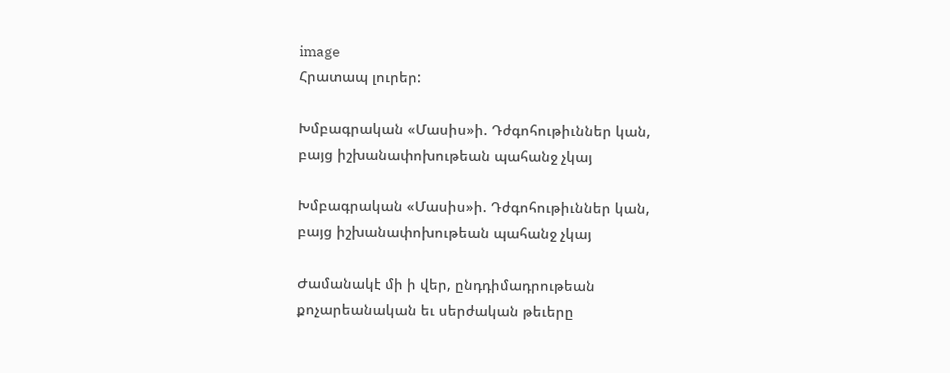image
Հրատապ լուրեր:

Խմբագրական «Մասիս»ի. Դժգոհութիւններ կան, բայց իշխանափոխութեան պահանջ չկայ

Խմբագրական «Մասիս»ի. Դժգոհութիւններ կան, բայց իշխանափոխութեան պահանջ չկայ

Ժամանակէ մի ի վեր, ընդդիմադրութեան քոչարեանական եւ սերժական թեւերը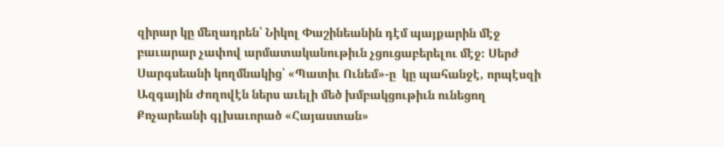զիրար կը մեղադրեն՝ Նիկոլ Փաշինեանին դէմ պայքարին մէջ բաւարար չափով արմատականութիւն չցուցաբերելու մէջ։ Սերժ Սարգսեանի կողմնակից՝ «Պատիւ Ունեմ»-ը  կը պահանջէ, որպէսզի Ազգային Ժողովէն ներս աւելի մեծ խմբակցութիւն ունեցող Քոչարեանի գլխաւորած «Հայաստան»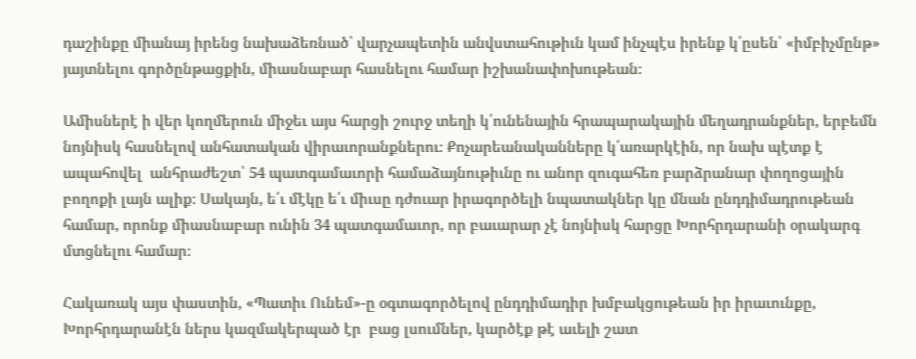դաշինքը միանայ իրենց նախաձեռնած՝ վարչապետին անվստահութիւն կամ ինչպէս իրենք կ՛ըսեն՝ «իմբիչմընթ» յայտնելու գործընթացքին, միասնաբար հասնելու համար իշխանափոխութեան։

Ամիսներէ ի վեր կողմերուն միջեւ այս հարցի շուրջ տեղի կ՛ունենային հրապարակային մեղադրանքներ, երբեմն նոյնիսկ հասնելով անհատական վիրաւորանքներու։ Քոչարեանականները կ՛առարկէին, որ նախ պէտք է ապահովել  անհրաժեշտ՝ 54 պատգամաւորի համաձայնութիւնը ու անոր զուգահեռ բարձրանար փողոցային բողոքի լայն ալիք։ Սակայն, ե՛ւ մէկը ե՛ւ միւսը դժուար իրագործելի նպատակներ կը մնան ընդդիմադրութեան համար, որոնք միասնաբար ունին 34 պատգամաւոր, որ բաւարար չէ նոյնիսկ հարցը Խորհրդարանի օրակարգ մտցնելու համար։

Հակառակ այս փաստին, «Պատիւ Ունեմ»-ը օգտագործելով ընդդիմադիր խմբակցութեան իր իրաւունքը, Խորհրդարանէն ներս կազմակերպած էր  բաց լսումներ, կարծէք թէ աւելի շատ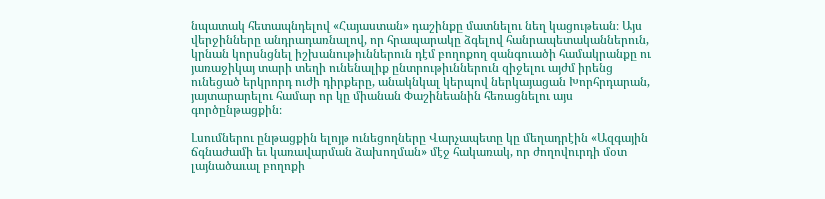նպատակ հետապնդելով «Հայաստան» դաշինքը մատնելու նեղ կացութեան։ Այս վերջինները անդրադառնալով, որ հրապարակը ձգելով հանրապետականներուն, կրնան կորսնցնել իշխանութիւններուն դէմ բողոքող զանգուածի համակրանքը ու յառաջիկայ տարի տեղի ունենալիք ընտրութիւններուն զիջելու այժմ իրենց ունեցած երկրորդ ուժի դիրքերը, անակնկալ կերպով ներկայացան Խորհրդարան, յայտարարելու համար որ կը միանան Փաշինեանին հեռացնելու այս գործընթացքին։

Լսումներու ընթացքին ելոյթ ունեցողները Վարչապետը կը մեղադրէին «Ազգային ճգնաժամի եւ կառավարման ձախողման» մէջ հակառակ, որ ժողովուրդի մօտ լայնածաւալ բողոքի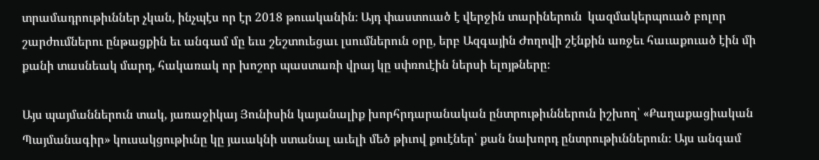տրամադրութիւններ չկան, ինչպէս որ էր 2018 թուականին։ Այդ փաստուած է վերջին տարիներուն  կազմակերպուած բոլոր շարժումներու ընթացքին եւ անգամ մը եւս շեշտուեցաւ լսումներուն օրը, երբ Ազգային Ժողովի շէնքին առջեւ հաւաքուած էին մի քանի տասնեակ մարդ, հակառակ որ խոշոր պաստառի վրայ կը սփռուէին ներսի ելոյթները։

Այս պայմաններուն տակ, յառաջիկայ Յունիսին կայանալիք խորհրդարանական ընտրութիւններուն իշխող՝ «Քաղաքացիական Պայմանագիր» կուսակցութիւնը կը յաւակնի ստանալ աւելի մեծ թիւով քուէներ՝ քան նախորդ ընտրութիւններուն։ Այս անգամ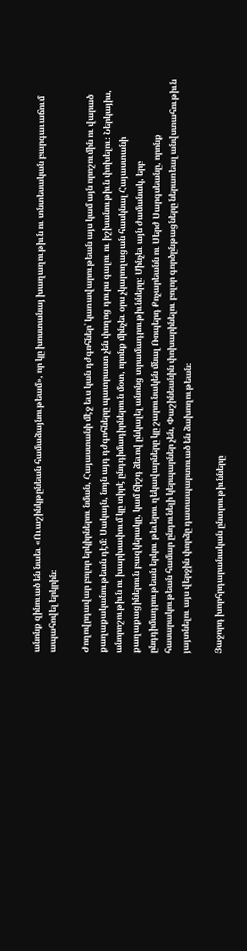անոնք զինուած են նաեւ «Ուաշինկթընեան համաձայնութեամ», որ կը խոստանայ խաղաղութիւն ու տնտեսական բարգաւաճում ապահովել երկրին։

Ժողովրդավար բոլոր երկիրներու նման, Հայաստանի մէջ եւս կան դժգոհներ՝ կառավարութեան այս կամ այն որոշումին ու վարած քաղաքականութեան դէմ։ Սակայն, նոյն այդ դժգոհները պատրաստ չեն փողոց դուրս գալու ու իշխանութիւն փոխելու։ Ներկայիս, անորոշութիւն ու խարխափում կը տիրէ ընդդիմադիրներուն մօտ, որոնք մինչեւ օրս չկարողացան հասկնալ Հայաստանի քաղաքացիներուն բազկերակը, կամ ճիշդ ձեւով ընկալել անոնց տրամադրութիւնները։ Մինչեւ այն ժամանակ, երբ ընդդիմադրութեան երկու թեւերու ղեկավարները կը շարունակեն մնալ Ռոպերդ Քոչարեանն ու Սերժ Սարգսեանը, որոնք հասարակութեան համար ընդունելի կերպարներ չեն, Փաշինեանին փոխարինելու բոլոր գործընթացները ներառեալ անվստահութիւն յայտնելու այս վերջին փորձը դատապարտուած են ձախողութեան։

Յաջորդ խորհրդարանական ընտրութիւնները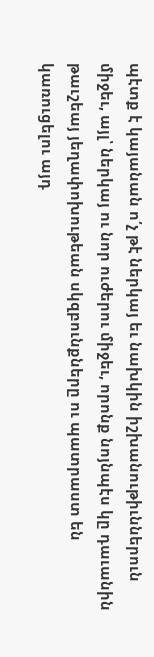պէտք է կայանան ո՛չ թէ ներկայ եւ նախկին իշխանութիւններուն միջեւ, այլ՝ ներկայ ու նոր ուժերու միջեւ, որոնք նոյնպէս կը դաւանին  թաւշեայ յեղափոխութեան սկզբունքները ու պատրաստ են կառուցելու այդ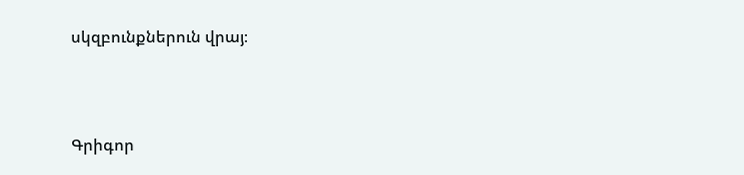սկզբունքներուն վրայ։



Գրիգոր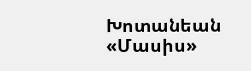Խոտանեան
«Մասիս»